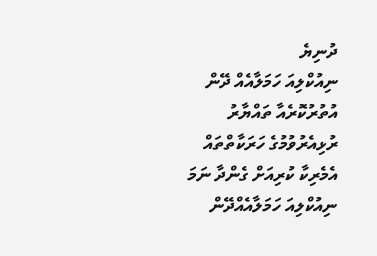ދުނިޔެ
ނިއުކްލިއަ ހަމަލާއެއް ދޭން އުތުރުކޮރެއާ ތައްޔާރު
ރުޅިއެރުވުމުގެ ހަރަކާތްތައް އެމެރިކާ ކުރިއަށް ގެންދާ ނަމަ ނިއުކްލިއަ ހަމަލާއެއްދޭން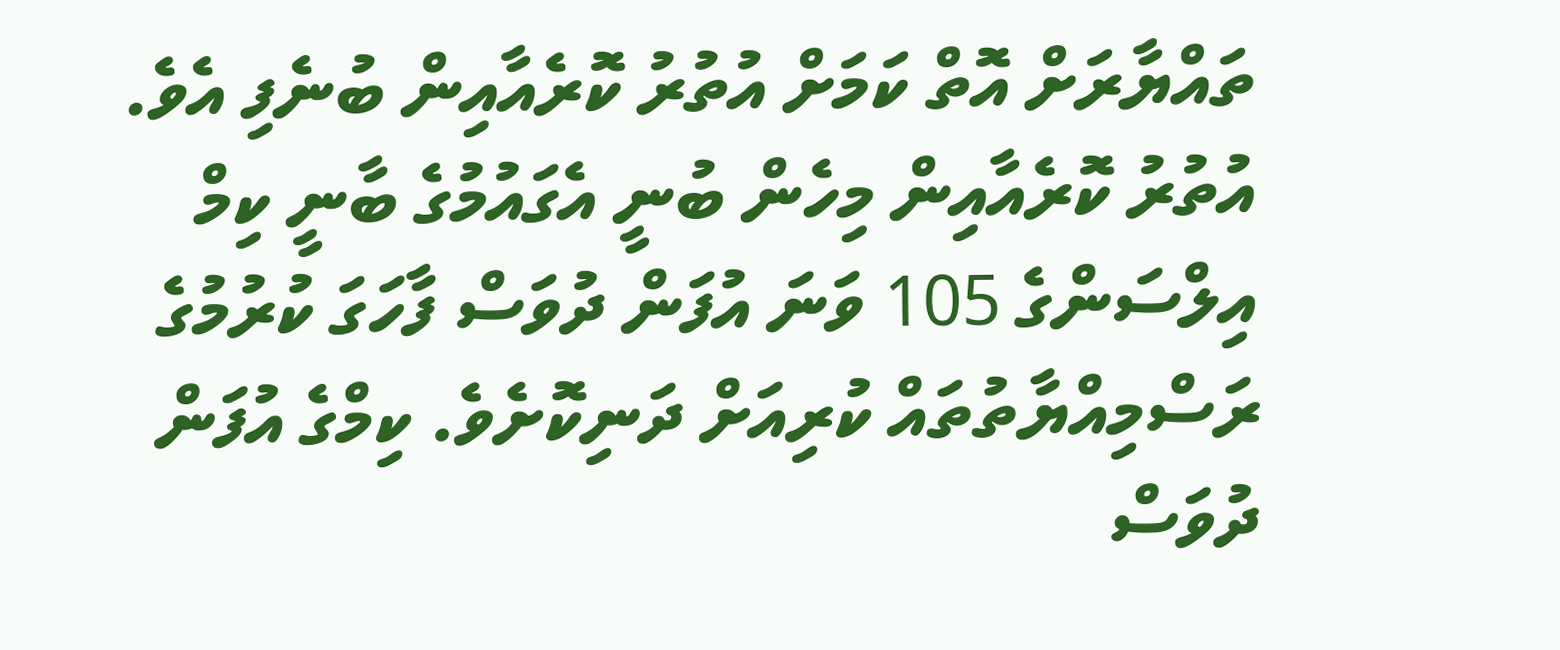ތައްޔާރަށް އޮތް ކަމަށް އުތުރު ކޮރެއާއިން ބުނެފި އެވެ.
އުތުރު ކޮރެއާއިން މިހެން ބުނީ އެގައުމުގެ ބާނީ ކިމް އިލްސަންގެ 105 ވަނަ އުފަން ދުވަސް ފާހަގަ ކުރުމުގެ ރަސްމިއްޔާތުތައް ކުރިއަށް ދަނިކޮށެވެ. ކިމްގެ އުފަން ދުވަސް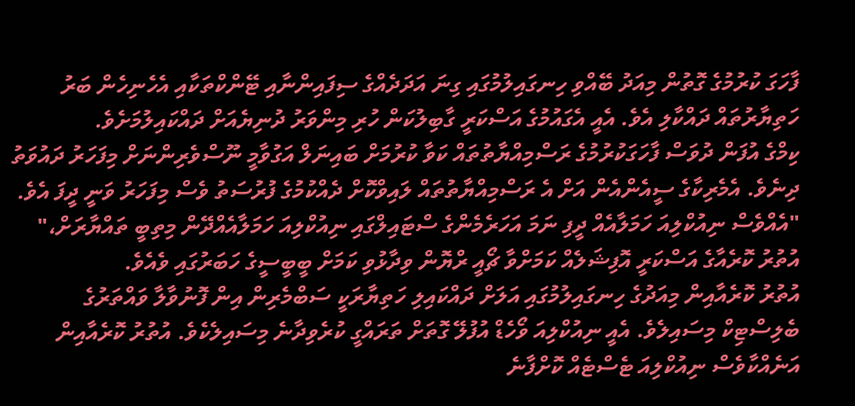ފާހަގަ ކުރުމުގެ ގޮތުން މިއަދު ބޭއްވި ހިނގައިލުމުގައި ގިނަ އަދަދެއްގެ ސިފައިންނާއި ޓޭންކްތަކާއި އެހެނިހެން ބަރު ހަތިޔާރުތައް ދައްކާލި އެވެ. އެއީ އެގައުމުގެ އަސްކަރީ ގާބިލުކަން ހުރި މިންވަރު ދުނިޔެއަށް ދައްކައިލުމަށެވެ.
ކިމްގެ އުފަން ދުވަސް ފާހަގަކުރުމުގެ ރަސްމިއްޔާތުތައް ކަވާ ކުރުމަށް ބައިނަލް އަގުވާމީ ނޫސްވެރިންނަށް މިފަހަރު ދައުވަތު ދިނެވެ. އެމެރިކާގެ ސީއެންއެން އަށް އެ ރަސްމިއްޔާތުތައް ލައިވްކޮށް ދެއްކުމުގެ ފުރުސަތު ވެސް މިފަހަރު ވަނީ ދީފަ އެވެ.
"އެއްވެސް ނިއުކްލިއަ ހަމަލާއެއް ދީފި ނަމަ އަހަރެމެންގެ ސްޓައިލްގައި ނިއުކްލިއަ ހަމަލާއެއްދޭން މިތިބީ ތައްޔާރަށް،" އުތުރު ކޮރެއާގެ އަސްކަރީ އޮފިޝަލެއް ކަމަށްވާ ޗޯއީ ރްޔޮން ވިދާޅުވި ކަމަށް ބީބީސީގެ ހަބަރުގައި ވެއެވެ.
އުތުރު ކޮރެއާއިން މިއަދުގެ ހިނގައިލުމުގައި އަލަށް ދައްކައިލި ހަތިޔާރަކީ ސަބްމެރިން އިން ފޮނުވާލާ ވައްތަރުގެ ބެލިސްޓިކް މިސައިލެވެ. އެއީ ނިއުކްލިއަ ވޯހެޑް އުފުލޭ ގޮތަށް ތަރައްގީ ކުރެވިދާނެ މިސައިލެކެވެ. އުތުރު ކޮރެއާއިން އަނެއްކާވެސް ނިއުކްލިއަ ޓެސްޓެއް ކޮށްފާނެ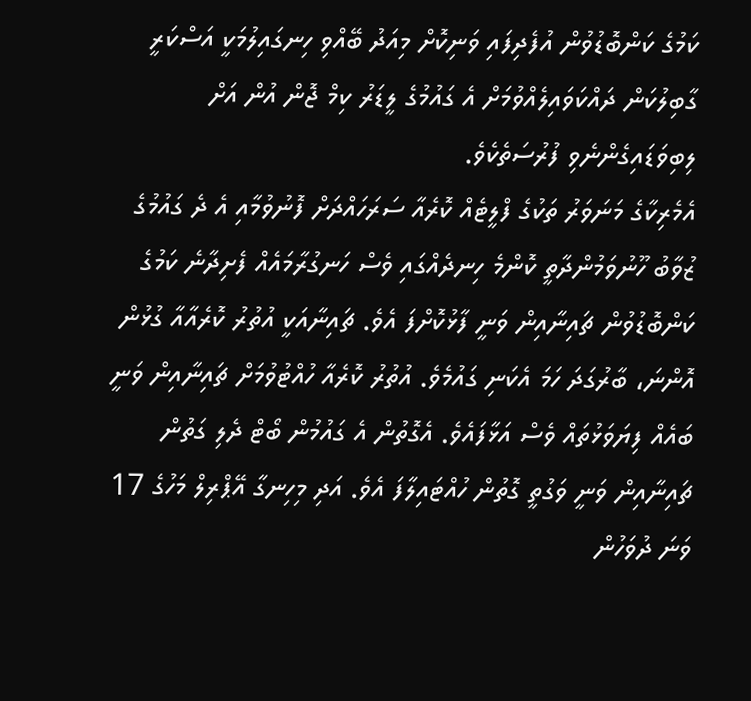ކަމުގެ ކަންބޮޑުވުން އުފެދިފައި ވަނިކޮށް މިއަދު ބޭއްވި ހިނގައިލުމަކީ އަސްކަރީ ގާބިލުކަން ދައްކަވައިލެއްވުމަށް އެ ގައުމުގެ ލީޑަރު ކިމް ޖޮން އުން އަށް ލިބިވަޑައިގެންނެވި ފުރުސަތެކެވެ.
އެމެރިކާގެ މަނަވަރު ތަކުގެ ފްލީޓެއް ކޮރެއާ ސަރަހައްދަށް ފޮނުވުމާއި އެ ދެ ގައުމުގެ ޒުވާބު ހޫނުވަމުންދާތީ ކޮންމެ ހިނދެއްގައި ވެސް ހަނގުރާމައެއް ފެށިދާނެ ކަމުގެ ކަންބޮޑުވުން ޗައިނާއިން ވަނީ ފާޅުކޮށްފަ އެވެ. ޗައިނާއަކީ އުތުރު ކޮރެއާއާ ގުޅުން އޮންނަ، ބާރުގަދަ ހަމަ އެކަނި ގައުމެވެ. އުތުރު ކޮރެއާ ހުއްޓުވުމަށް ޗައިނާއިން ވަނީ ބައެއް ފިޔަވަޅުތައް ވެސް އަޅާފައެވެ. އެގޮތުން އެ ގައުމުން ބޯޓް ދެލި ގަތުން ޗައިނާއިން ވަނީ ވަގުތީ ގޮތުން ހުއްޓައިލާފަ އެވެ. އަދި މިހިނގާ އޭޕްރިލް މަހުގެ 17 ވަނަ ދުވަހުން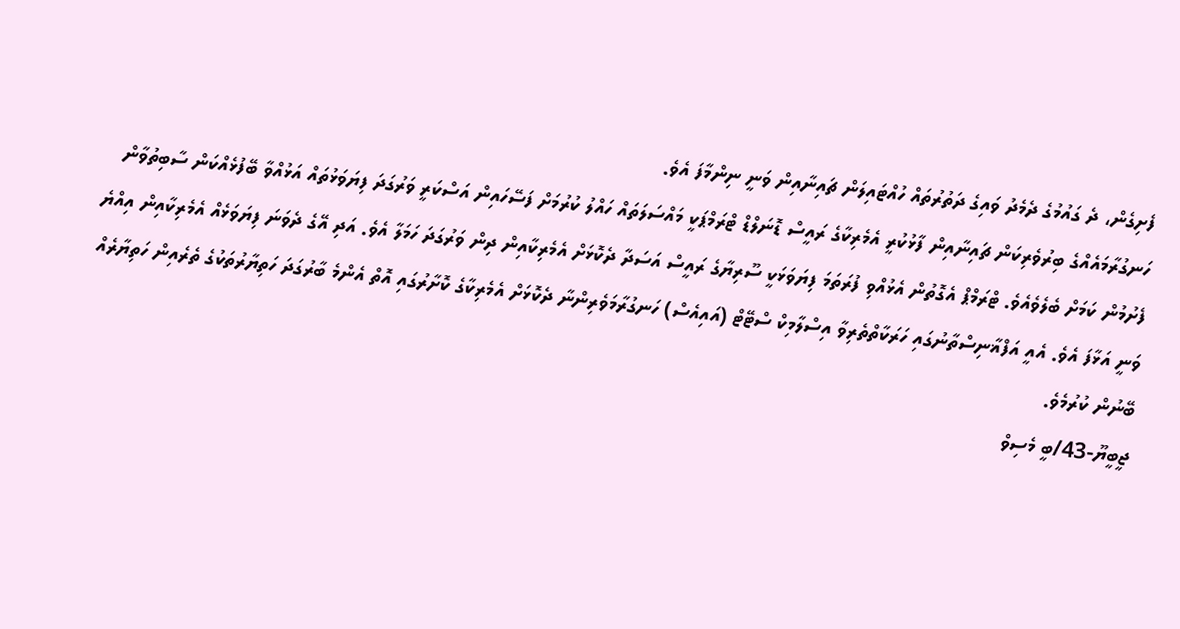ފެށިގެން، ދެ ގައުމުގެ ދެމެދު ވައިގެ ދަތުރުތައް ހުއްޓައިލަން ޗައިނާއިން ވަނީ ނިންމާފަ އެވެ.
ހަނގުރާމައެއްގެ ބިރުވެރިކަން ޗައިނާއިން ފާޅުކުރީ އެމެރިކާގެ ރައީސް ޑޮނަލްޑް ޓްރަމްޕަކީ މައްސަލަތައް ހައްލު ކުރުމަށް ފަސޭހައިން އަސްކަރީ ވަރުގަދަ ފިޔަވަޅުތައް އަޅުއްވާ ބޭފުޅެއްކަން ސާބިތުވާން ފެށުމުން ކަމަށް ބެލެވެއެވެ. ޓްރަމްޕް އެގޮތުން އެޅުއްވި ފުރަތަމަ ފިޔަވަޅަކީ ސޫރިޔާގެ ރައީސް އަސަދާ ދެކޮޅަށް އެމެރިކާއިން ދިން ވަރުގަދަ ހަމަލާ އެވެ. އަދި އޭގެ ދެވަނަ ފިޔަވަޅެއް އެމެރިކާއިން އިއްޔެ ވަނީ އަޅާފަ އެވެ. އެއީ އަފްޣާނިސްތާނުގައި ހަރަކާތްތެރިވާ އިސްލާމިކް ސްޓޭޓް (އައިއެސް) ހަނގުރާމަވެރިންނާ ދެކޮޅަށް އެމެރިކާގެ ކޮށާރުގައި އޮތް އެންމެ ބާރުގަދަ ހަތިޔާރުތަކުގެ ތެރެއިން ހަތިޔާރެއް ބޭނުން ކުރުމެވެ.
ޖީބީޔޫ-43/ބީ މެސިވް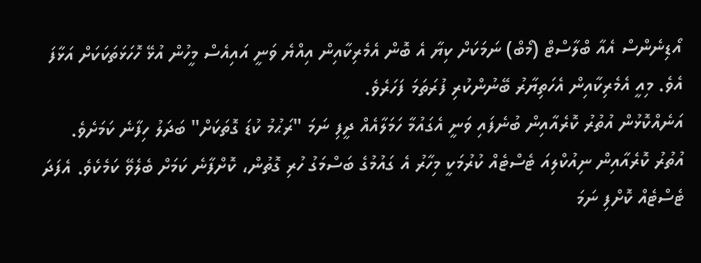އޯޑިނެންސް އެއާ ބްލާސްޓް (މޯބް) ނަމަކަށް ކިޔާ އެ ބޮން އެމެރިކާއިން އިއްޔެ ވަނީ އައިއެސް މީހުން އުޅޭ ހޮހަޅަތަކަކަށް އަޅާފަ އެވެ. މިއީ އެމެރިކާއިން އެހަތިޔާރު ބޭނުންކުރި ފުރަތަމަ ފަހަރެވެ.
އަނެއްކޮޅުން އުތުރު ކޮރެއާއިން ބުނެފައި ވަނީ އެގައުމާ ހަމަލާއެއް ދީފި ނަމަ "ރަޙުމު ކުޑަ ގޮތަކަށް" ބަދަލު ހިފާނެ ކަމަށެވެ. އުތުރު ކޮރެއާއިން ނިއުކްލިއަ ޓެސްޓެއް ކުރުމަކީ މިހާރު އެ ގައުމުގެ ބަސްމަގު ހުރި ގޮތުން، ކޮށްފާނެ ކަމަށް ބެލެވޭ ކަމެކެވެ. އެފަދަ ޓެސްޓެއް ކޮށްފި ނަމަ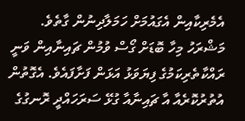އެމެރިކާއިން އެގައުމަށް ހަމަލާދިނުން ގާތެވެ.
މަޝްރަހު މިހާ ބޮޑަށް ގޯސް ވުމުން ޗައިނާއިން ވަނީ ރައްކާތެރިކަމުގެ ފިޔަވަޅު އަޅަން ފަށާފައެވެ. އެގޮތުން އުތުރުކޮރެއާ އާ ޗައިނާއާ ގުޅޭ ސަރަހައްދީ ރޮނގުގެ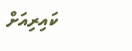ކައިރިއަށް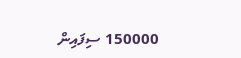150000 ސިފައިން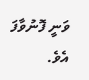ވަނީ ފޮނުވާފަ އެވެ.